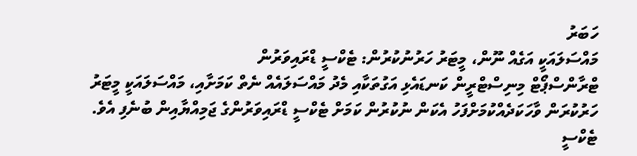ހަބަރު
މައްސަލައަކީ އަގެއް ނޫން، މީޓަރު ހަރުނުކުރުން: ޓެކްސީ ޑްރައިވަރުން
ޓްރާންސްޕޯޓް މިނިސްޓްރީން ކަނޑައެޅި އަގުތަކާއި މެދު މައްސަލައެއް ނެތް ކަމަށާއި، މައްސަލައަކީ މީޓަރު ހަރުކުރަން ވާހަކަދެއްކުމަށްފަހު އެކަން ނުކުރުން ކަމަށް ޓެކްސީ ޑްރައިވަރުންގެ ޖަމިއްޔާއިން ބުނެފި އެވެ.
ޓެކްސީ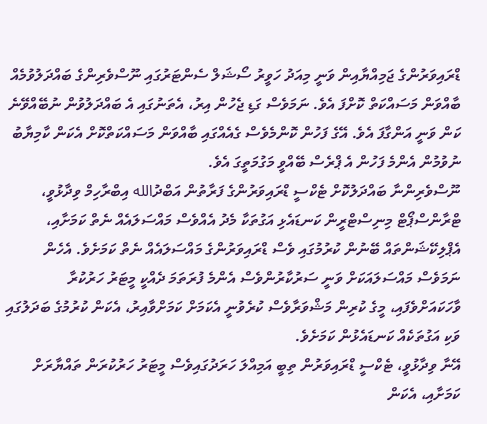ޑްރައިވަރުންގެ ޖަމިއްޔާއިން ވަނީ މިއަދު ހަވީރު ސޯޝަލް ސެންޓަރުގައި ނޫސްވެރިންގެ ބައްދަލުވުމެއް ބާއްވަން މަސައްކަތް ކޮށްފަ އެވެ. ނަމަވެސް ގަޑި ޖެހުން އިރު، އެތަނުގައި އެ ބައްދަލުވުން ނުބޭއްވޭނެ ކަން ވަނީ އަންގާފަ އެވެ. އޭގެ ފަހުން ކޮންމެވެސް ގެއެއްގައި ބާއްވަން މަސައްކަތްކޮށް އެކަން ކާމިޔާބު ނުވުމުން އެންމެ ފަހުން އެ ޕްރެސް ބޭއްވީ މަގުމަތީގަ އެވެ.
ނޫސްވެރިންނާ ބައްދަލުކޮށް ޓެކްސީ ޑްރައިވަރުންގެ ފަރާތުން އަބްދުالله އިބްރާހިމް ވިދާޅުވީ، ޓްރާންސްޕޯޓް މިނިސްޓްރީން ކަނޑައެޅި އަގުތަކާ މެދު އެއްވެސް މައްސަލައެއް ނެތް ކަމަށާއި، އެޕްލިކޭޝަންތައް ބޭނުން ކުރުމުގައި ވެސް ޑްރައިވަރުންގެ މައްސަލައެއް ނެތް ކަމަށެވެ. އެހެން ނަމަވެސް މައްސަލައަކަށް ވަނީ ސަރުކާރުންވެސް އެންމެ ފުރަތަމަ ދެއްކީ މީޓަރު ހަރުކުރާ ވާހަކައަށްވެފައި، މީގެ ކުރިން މަޝްވަރާވެސް ކުރެވުނީ އެކަމަށް ކަމަށްވާއިރު، އެކަން ކުރުމުގެ ބަދަލުގައި ވަކި އަގުތަކެއް ކަނޑައެޅުން ކަމަށެވެ.
އޭނާ ވިދާޅުވީ، ޓެކްސީ ޑްރައިވަރުން ތިބީ އަމިއްލަ ހަރަދުގައިވެސް މީޓަރު ހަރުކުރަން ތައްޔާރަށް ކަމަށާއި، އެކަން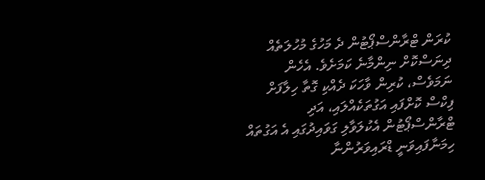ކުރަން ޓްރާންސްޕޯޓުން ދެ މަހުގެ މުހުލަތެއް ދިނަސްކޮށް ނިންމާނެ ކަމަށެވެ. އެހެން ނަމަވެސް، ކުރިން ވާހަކަ ދެއްކި ގޮތާ ހިލާފަށް ފިކްސް ކޮށްފައި އަގުތަކެއްލައި، އަދި ޓްރާންސްޕޯޓުން އެކުލަވާލި ގަވައިދުގައި އެ އަގުތައް ހިމަނާފައިވަނީ ޑްރައިވަރުންނާ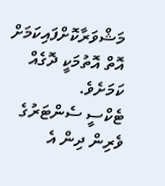މަޝްވަރާކޮށްފައިކަމަށް އޮތް އޮތުމަކީ ދޮގެއް ކަމަށެވެ.
ޓެކްސީ ސެންޓަރުގެ ވެރިން ދިން އެ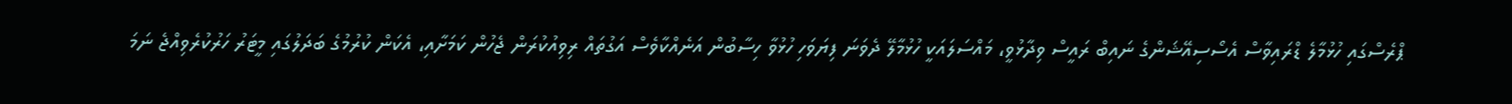ޕްރެސްގައި ހުޅުމާލެ ޑްރައިވާސް އެސޯސިއޭޝަންގެ ނައިބް ރައީސް ވިދާޅުވީ، މައްސަލައަކީ ހުޅުމާލޭ ދެވަނަ ފިޔަވަހި ހުޅުވާ ހިސާބުން އަނެއްކާވެސް އަގުތައް ރިވިއުކުރަން ޖެހުން ކަމަށާއި، އެކަން ކުރުމުގެ ބަދަލުގައި މީޓަރު ހަރުކުރެވިއްޖެ ނަމަ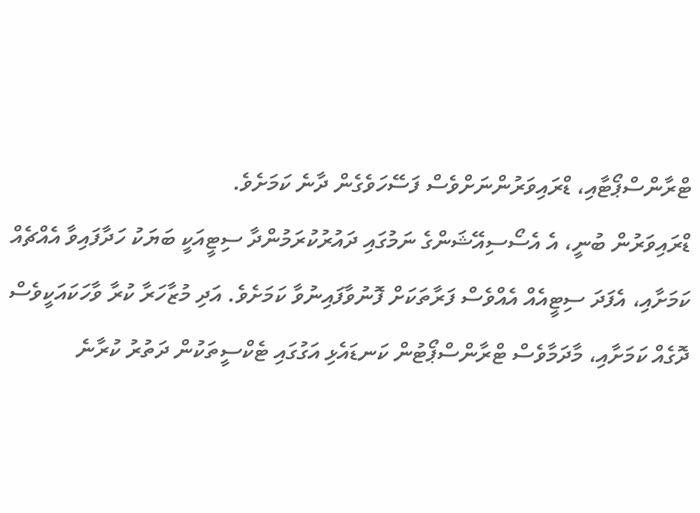ޓްރާންސްޕޯޓާއި، ޑްރައިވަރުންނަށްވެސް ފަސޭހަވެގެން ދާނެ ކަމަށެވެ.
ޑްރައިވަރުން ބުނީ، އެ އެސޯސިއޭޝަންގެ ނަމުގައި ދައުރުކުރަމުންދާ ސިޓީއަކީ ބަޔަކު ހަދާފައިވާ އެއްޗެއް ކަމަށާއި، އެފަދަ ސިޓީއެއް އެއްވެސް ފަރާތަކަށް ފޮނުވާފައިނުވާ ކަމަށެވެ. އަދި މުޒާހަރާ ކުރާ ވާހަކައަކީވެސް ދޮގެއް ކަމަށާއި، މާދަމާވެސް ޓްރާންސްޕޯޓުން ކަނޑައެޅި އަގުގައި ޓެކްސީތަކުން ދަތުރު ކުރާނެ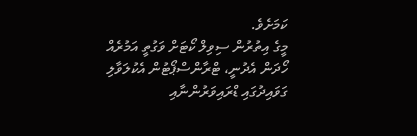ކަމަށެވެ.
މީގެ އިތުރުން ސިވިލް ކޯޓަށް ވަގުތީ އަމުރެއް ހޯދަން އެދުނީ، ޓްރާންސްޕޯޓުން އެކުލަވާލި ގަވައިދުގައި ޑްރައިވަރުންނާއި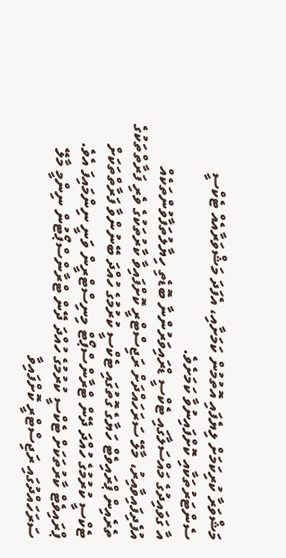މަޝްވަރާ ކުރިކަމަށް ލިޔެފައި އޮތުމުން ކަމަށާއި، އެފަދަ މަޝްވަރާއެއް ޓެކްސީ ސެންޓަރުތަކާއި ކޮށްފައިނުވާ ކަމަށެވެ.
އާ ގަވައިދުގެ މައްސަލާގައި ޓެކްސީ ޑްރައިވަރުންނާ ބޮޑެތި ހިޔާލުތަފާވުންތަކެއް އުފެދިފައިވާއިރު، މާލޭ ސަރަހައްދަށް ރަޖިސްޓްރީ ކޮށްފައިވާ ކާރުތަކުގެ ވެރި ފަރާތްތަކުގެ ތެރެއިން ޕްރައިވެޓް ހަޔާގެ ގޮތުގައި ޓެކްސީ ކުރުމުގެ ހުއްދަ ބޭނުންވާ ފަރާތްތަކަށް ޓެކްސީ ކުރުމުގެ ހުއްދަ ދޭން ޓްރާންސްޕޯޓް މިނިސްޓްރީން ވަނީ ނިންމައިފަ އެވެ.
ޕްރައިވެޓް ކާރުތަކަށް ޓެކްސީ ކުރުމުގެ ހުއްދަ ދޭން ޓްރާންސްޕޯޓުން ނިންމީ މާލޭ ސަރަހައްދުގައި ރަޖިސްޓްރީ ކޮށްފައިވާ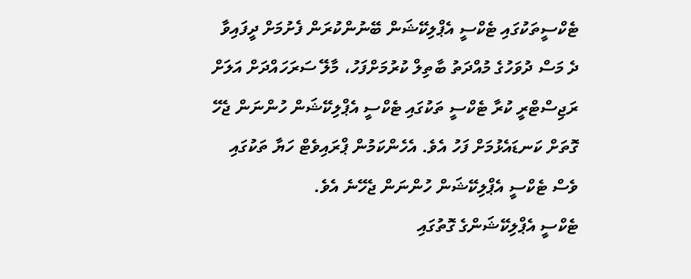ޓެކްސީތަކުގައި ޓެކްސީ އެޕްލިކޭޝަން ބޭނުންކުރަން ފެށުމަށް ދީފައިވާ ދެ މަސް ދުވަހުގެ މުއްދަތު ބާތިލް ކުރުމަށްފަހު، މާލޭ ސަރަހައްދަށް އަލަށް ރަޖިސްޓްރީ ކުރާ ޓެކްސީ ތަކުގައި ޓެކްސީ އެޕްލިކޭޝަން ހުންނަން ޖެހޭ ގޮތަށް ކަނޑައެޅުމަށް ފަހު އެވެ. އެހެންކަމުން ޕްރައިވެޓް ހަޔާ ތަކުގައި ވެސް ޓެކްސީ އެޕްލިކޭޝަން ހުންނަން ޖެހޭނެ އެވެ.
ޓެކްސީ އެޕްލިކޭޝަންގެ ގޮތުގައި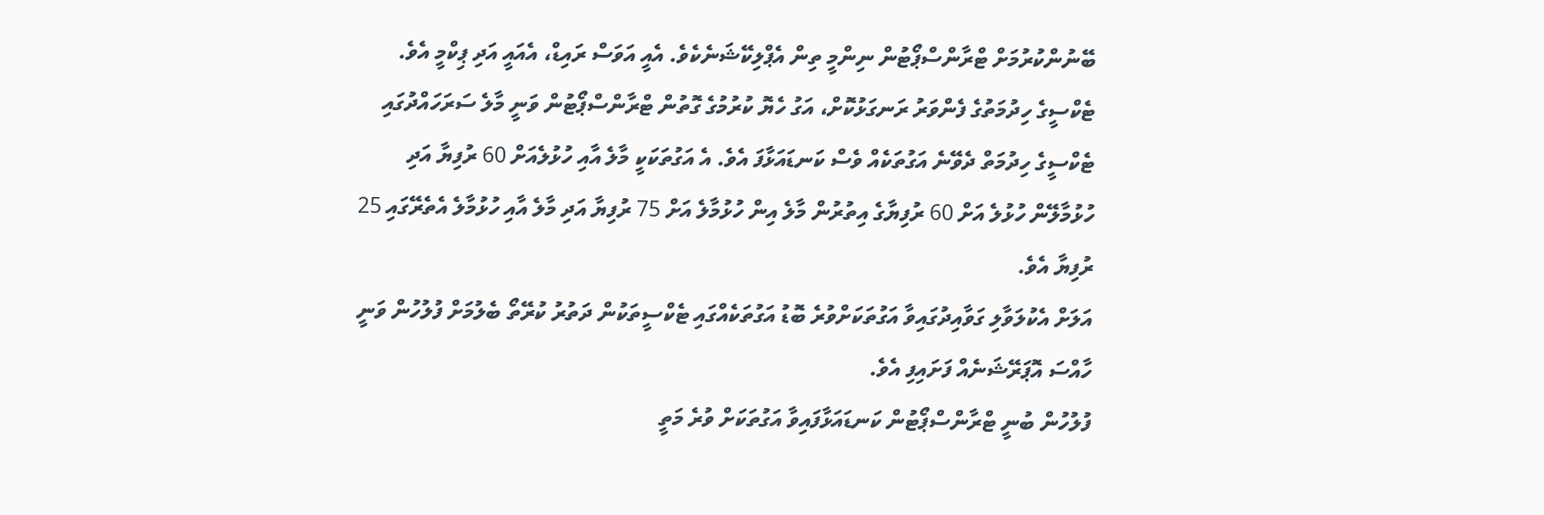ބޭނުންކުރުމަށް ޓްރާންސްޕޯޓުން ނިންމީ ތިން އެޕްލިކޭޝަނެކެވެ. އެއީ އަވަސް ރައިޑް، އެއައީ އަދި ޕިކްމީ އެވެ. ޓެކްސީގެ ހިދުމަތުގެ ފެންވަރު ރަނގަޅުކޮށް، އަގު ހެޔޮ ކުރުމުގެ ގޮތުން ޓްރާންސްޕޯޓުން ވަނީ މާލެ ސަރަހައްދުގައި ޓެކްސީގެ ހިދުމަތް ދެވޭނެ އަގުތަކެއް ވެސް ކަނޑައަޅާފަ އެވެ. އެ އަގުތަކަކީ މާލެ އާއި ހުޅުލެއަށް 60 ރުފިޔާ އަދި ހުޅުމާލޭން ހުޅުލެ އަށް 60 ރުފިޔާގެ އިތުރުން މާލެ އިން ހުޅުމާލެ އަށް 75 ރުފިޔާ އަދި މާލެ އާއި ހުޅުމާލެ އެތެރޭގައި 25 ރުފިޔާ އެވެ.
އަލަށް އެކުލަވާލި ގަވާއިދުގައިވާ އަގުތަކަށްވުރެ ބޮޑު އަގުތަކެއްގައި ޓެކްސީތަކުން ދަތުރު ކުރޭތޯ ބެލުމަށް ފުލުހުން ވަނީ ހާއްސަ އޮޕަރޭޝަނެއް ފަށައިފި އެވެ.
ފުލުހުން ބުނީ ޓްރާންސްޕޯޓުން ކަނޑައަޅާފައިވާ އަގުތަކަށް ވުރެ މަތީ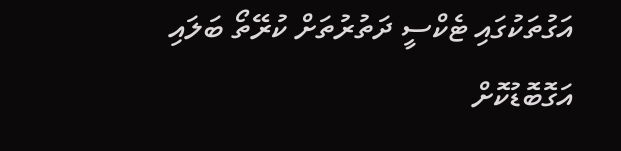އަގުތަކުގައި ޓެކްސީ ދަތުރުތަށް ކުރޭތޯ ބަލައި އަގޮބޮޑުކޮށް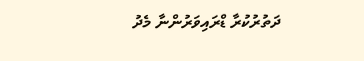ދަތުރުކުރާ ޑްރައިވަރުންނާ މެދު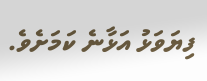ފިޔަވަޅު އަޅާނެ ކަމަށެވެ.